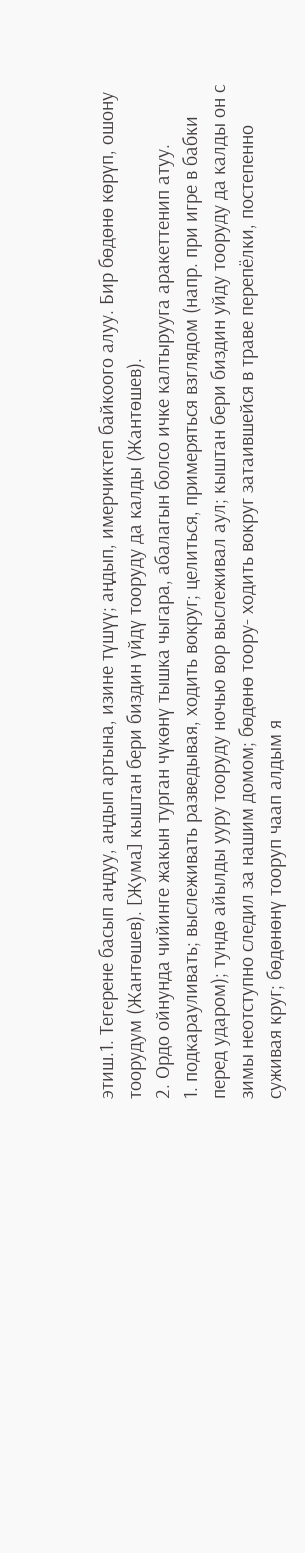этиш.1. Тегерене басып аңдуу, аңдып артына, изине түшүү; аңдып, имерчиктеп байкоого алуу. Бир бөдөнө көрүп, ошону тоорудум (Жантөшев). [Жума] кыштан бери биздин үйдү тооруду да калды (Жантөшев).
2. Ордо ойнунда чийинге жакын турган чүкөнү тышка чыгара, абалагын болсо ичке калтырууга аракеттенип атуу.
1. подкарауливать; выслеживать разведывая, ходить вокруг; целиться, примеряться взглядом (напр. при игре в бабки перед ударом); тундө айылды ууру тооруду ночью вор выслеживал аул; кыштан бери биздин уйду тооруду да калды он с зимы неотступно следил за нашим домом; бөдөнө тоору- ходить вокруг затаившейся в траве перепёлки, постепенно суживая круг; бөдөнөнү тооруп чаап алдым я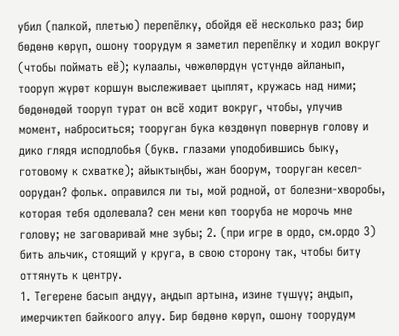убил (палкой, плетью) перепёлку, обойдя её несколько раз; бир бөдөнө көрүп, ошону тоорудум я заметил перепёлку и ходил вокруг (чтобы поймать её); кулаалы, чөжөлөрдүн үстүндө айланып, тооруп жүрөт коршун выслеживает цыплят, кружась над ними; бөдөнөдөй тооруп турат он всё ходит вокруг, чтобы, улучив момент, наброситься; тооруган бука көздөнүп повернув голову и дико глядя исподлобья (букв. глазами уподобившись быку, готовому к схватке); айыктыңбы, жан боорум, тооруган кесел-оорудан? фольк. оправился ли ты, мой родной, от болезни-хворобы, которая тебя одолевала? сен мени көп тооруба не морочь мне голову; не заговаривай мне зубы; 2. (при игре в ордо, см.ордо 3) бить альчик, стоящий у круга, в свою сторону так, чтобы биту оттянуть к центру.
1. Тегерене басып аңдуу, аңдып артына, изине түшүү; аңдып, имерчиктеп байкоого алуу. Бир бөдөнө көрүп, ошону тоорудум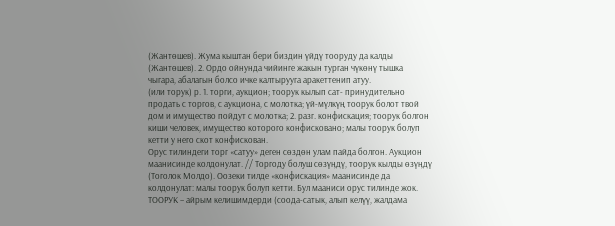(Жантөшев). Жума кыштан бери биздин үйдү тооруду да калды (Жантөшев). 2. Ордо ойнунда чийинге жакын турган чүкөнү тышка чыгара, абалагын болсо ичке калтырууга аракеттенип атуу.
(или торук) р. 1. торги, аукцион; тоорук кылып сат- принудительно продать с торгов, с аукциона, с молотка; үй-мүлкүң тоорук болот твой дом и имущество пойдут с молотка; 2. разг. конфискация; тоорук болгон киши человек, имущество которого конфисковано; малы тоорук болуп кетти у него скот конфискован.
Орус тилиндеги торг «сатуу» деген сөздөн улам пайда болгон. Аукцион маанисинде колдонулат. // Торгоду болуш сөзүӊдү, тоорук кылды өзүӊдү (Тоголок Молдо). Оозеки тилде «конфискация» маанисинде да колдонулат: малы тоорук болуп кетти. Бул мааниси орус тилинде жок.
ТООРУК – айрым келишимдерди (соода-сатык, алып келүү, жалдама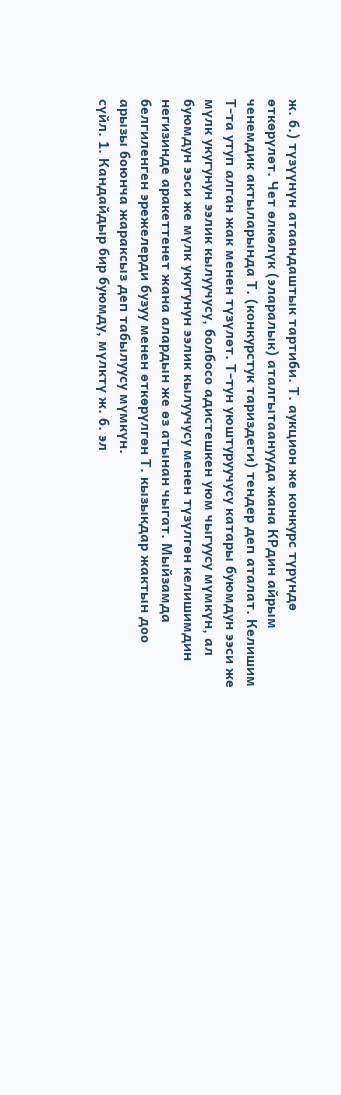ж. б.) түзүүнүн атаандаштык тартиби. Т. аукцион же конкурс түрүндө өткөрүлөт. Чет өлкөлүк (эларалык) аталгытаанууда жана КРдин айрым ченемдик актыларында Т. (конкурстук тариздеги) тендер деп аталат. Келишим Т-та утуп алган жак менен түзүлөт. Т-тун уюштуруучусу катары буюмдун ээси же мүлк укугунун ээлик кылуучусу, болбосо адистешкен уюм чыгуусу мүмкүн, ал буюмдун ээси же мүлк укугунун ээлик кылуучусу менен түзүлгөн келишимдин негизинде аракеттенет жана алардын же өз атынан чыгат. Мыйзамда белгиленген эрежелерди бузуу менен өткөрүлгөн Т. кызыкдар жактын доо арызы боюнча жараксыз деп табылуусу мүмкүн.
сүйл. 1. Кандайдыр бир буюмду, мүлктү ж. б. эл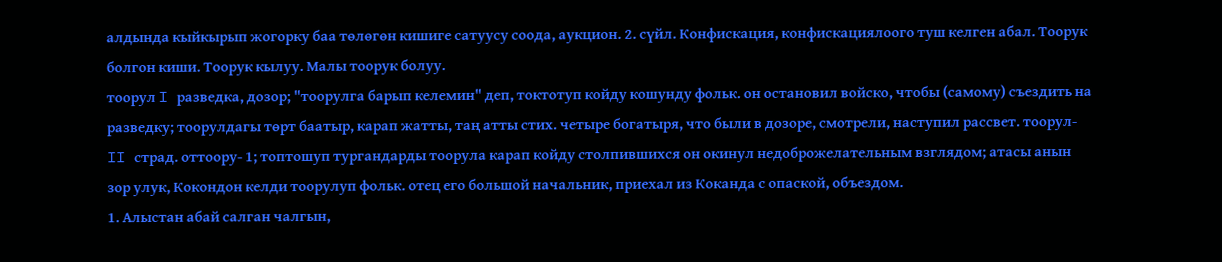алдында кыйкырып жогорку баа төлөгөн кишиге сатуусу соода, аукцион. 2. сүйл. Конфискация, конфискациялоого туш келген абал. Тоорук болгон киши. Тоорук кылуу. Малы тоорук болуу.
тоорул I разведка, дозор; "тоорулга барып келемин" деп, токтотуп койду кошунду фольк. он остановил войско, чтобы (самому) съездить на разведку; тоорулдагы төрт баатыр, карап жатты, таң атты стих. четыре богатыря, что были в дозоре, смотрели, наступил рассвет. тоорул- II страд. оттоору- 1; топтошуп тургандарды тоорула карап койду столпившихся он окинул недоброжелательным взглядом; атасы анын зор улук, Кокондон келди тоорулуп фольк. отец его большой начальник, приехал из Коканда с опаской, объездом.
1. Алыстан абай салган чалгын,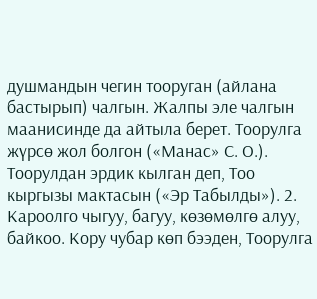душмандын чегин тооруган (айлана бастырып) чалгын. Жалпы эле чалгын маанисинде да айтыла берет. Тоорулга жүрсө жол болгон («Манас» С. О.). Тоорулдан эрдик кылган деп, Тоо кыргызы мактасын («Эр Табылды»). 2. Кароолго чыгуу, багуу, көзөмөлгө алуу, байкоо. Кору чубар көп бээден, Тоорулга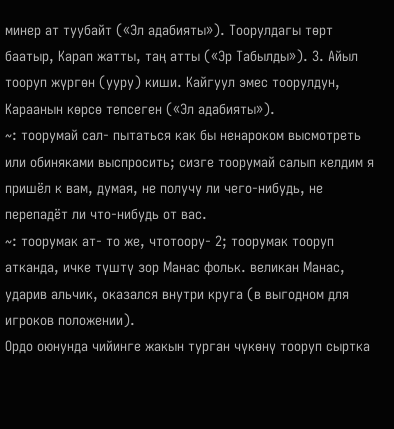минер ат туубайт («Эл адабияты»). Тоорулдагы төрт баатыр, Карап жатты, таң атты («Эр Табылды»). 3. Айыл тооруп жүргөн (ууру) киши. Кайгуул эмес тоорулдун, Караанын көрсө тепсеген («Эл адабияты»).
~: тоорумай сал- пытаться как бы ненароком высмотреть или обиняками выспросить; сизге тоорумай салып келдим я пришёл к вам, думая, не получу ли чего-нибудь, не перепадёт ли что-нибудь от вас.
~: тоорумак ат- то же, чтотоору- 2; тоорумак тооруп атканда, ичке түштү зор Манас фольк. великан Манас, ударив альчик, оказался внутри круга (в выгодном для игроков положении).
Ордо оюнунда чийинге жакын турган чүкөнү тооруп сыртка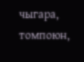чыгара, томпоюн,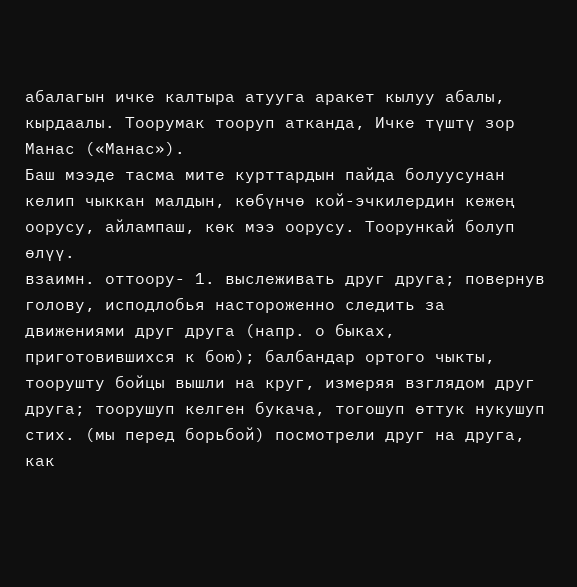абалагын ичке калтыра атууга аракет кылуу абалы, кырдаалы. Тоорумак тооруп атканда, Ичке түштү зор Манас («Манас»).
Баш мээде тасма мите курттардын пайда болуусунан келип чыккан малдын, көбүнчө кой-эчкилердин кежең оорусу, айлампаш, көк мээ оорусу. Тоорункай болуп өлүү.
взаимн. оттоору- 1. выслеживать друг друга; повернув голову, исподлобья настороженно следить за движениями друг друга (напр. о быках, приготовившихся к бою); балбандар ортого чыкты, тоорушту бойцы вышли на круг, измеряя взглядом друг друга; тоорушуп келген букача, тогошуп өттук нукушуп стих. (мы перед борьбой) посмотрели друг на друга, как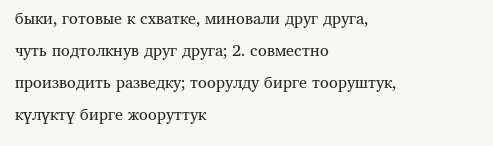быки, готовые к схватке, миновали друг друга, чуть подтолкнув друг друга; 2. совместно производить разведку; тоорулду бирге тооруштук, күлүктү бирге жооруттук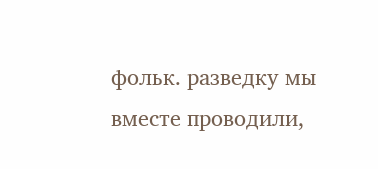фольк. разведку мы вместе проводили,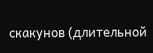скакунов (длительной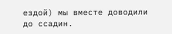ездой) мы вместе доводили до ссадин.